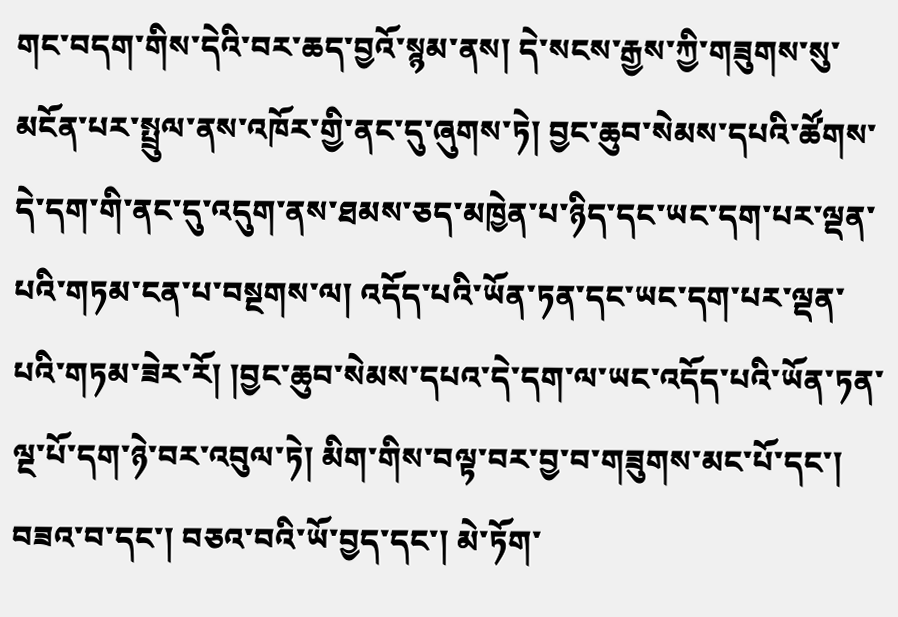གང་བདག་གིས་དེའི་བར་ཆད་བྱའོ་སྙམ་ནས། དེ་སངས་རྒྱས་ཀྱི་གཟུགས་སུ་མངོན་པར་སྤྲུལ་ནས་འཁོར་གྱི་ནང་དུ་ཞུགས་ཏེ། བྱང་ཆུབ་སེམས་དཔའི་ཚོགས་དེ་དག་གི་ནང་དུ་འདུག་ནས་ཐམས་ཅད་མཁྱེན་པ་ཉིད་དང་ཡང་དག་པར་ལྡན་པའི་གཏམ་ངན་པ་བསྔགས་ལ། འདོད་པའི་ཡོན་ཏན་དང་ཡང་དག་པར་ལྡན་པའི་གཏམ་ཟེར་རོ། །བྱང་ཆུབ་སེམས་དཔའ་དེ་དག་ལ་ཡང་འདོད་པའི་ཡོན་ཏན་ལྔ་པོ་དག་ཉེ་བར་འབུལ་ཏེ། མིག་གིས་བལྟ་བར་བྱ་བ་གཟུགས་མང་པོ་དང་། བཟའ་བ་དང་། བཅའ་བའི་ཡོ་བྱད་དང་། མེ་ཏོག་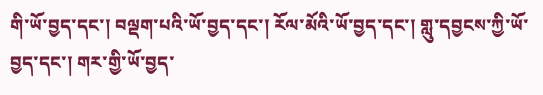གི་ཡོ་བྱད་དང་། བལྡག་པའི་ཡོ་བྱད་དང་། རོལ་མོའི་ཡོ་བྱད་དང་། གླུ་དབྱངས་ཀྱི་ཡོ་བྱད་དང་། གར་གྱི་ཡོ་བྱད་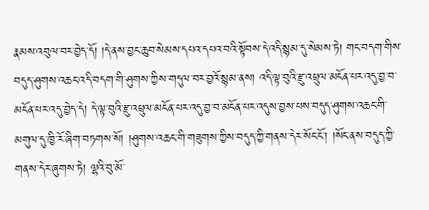རྣམས་འབུལ་བར་བྱེད་དོ། །དེ་ནས་བྱང་ཆུབ་སེམས་དཔའ་དཔའ་བའི་སྟོབས་དེ་འདི་སྙམ་དུ་སེམས་ཏེ། གང་བདག་གིས་བདུད་ཤུགས་འཆང་འདི་བདག་གི་ཤུགས་ཀྱིས་གདུལ་བར་བྱའོ་སྙམ་ནས། འདི་ལྟ་བུའི་རྫུ་འཕྲུལ་མངོན་པར་འདུ་བྱ་བ་མངོན་པར་འདུ་བྱེད་དེ། དེ་ལྟ་བུའི་རྫུ་འཕྲུལ་མངོན་པར་འདུ་བྱ་བ་མངོན་པར་འདུས་བྱས་པས་བདུད་ཤུགས་འཆང་གི་མགུལ་དུ་ཁྱི་རོ་ཞིག་བཏགས་སོ། །ཤུགས་འཆང་གི་གཟུགས་ཀྱིས་བདུད་ཀྱི་གནས་དེར་སོང་ངོ་། །སོང་ནས་བདུད་ཀྱི་གནས་དེར་ཞུགས་ཏེ། ལྷའི་བུ་མོ་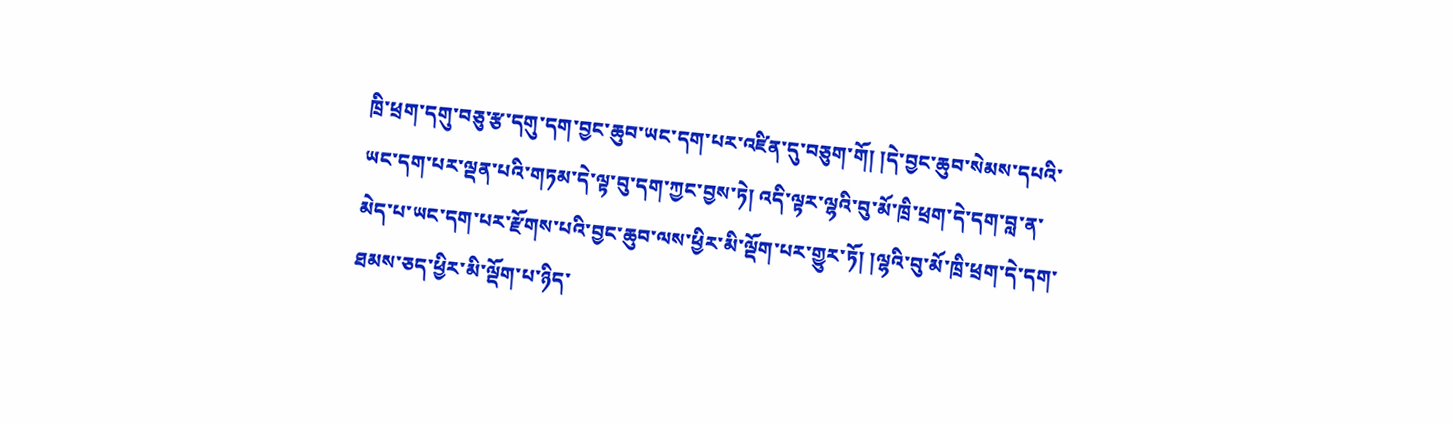ཁྲི་ཕྲག་དགུ་བཅུ་རྩ་དགུ་དག་བྱང་ཆུབ་ཡང་དག་པར་འཛིན་དུ་བཅུག་གོ། །དེ་བྱང་ཆུབ་སེམས་དཔའི་ཡང་དག་པར་ལྡན་པའི་གཏམ་དེ་ལྟ་བུ་དག་ཀྱང་བྱས་ཏེ། འདི་ལྟར་ལྷའི་བུ་མོ་ཁྲི་ཕྲག་དེ་དག་བླ་ན་མེད་པ་ཡང་དག་པར་རྫོགས་པའི་བྱང་ཆུབ་ལས་ཕྱིར་མི་ལྡོག་པར་གྱུར་ཏོ། །ལྷའི་བུ་མོ་ཁྲི་ཕྲག་དེ་དག་ཐམས་ཅད་ཕྱིར་མི་ལྡོག་པ་ཉིད་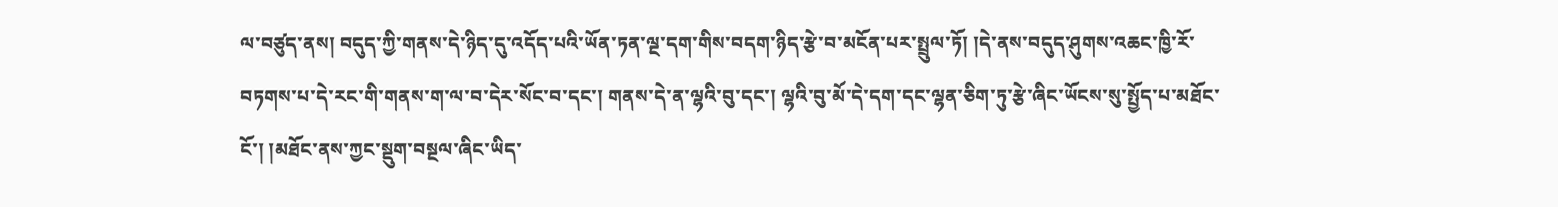ལ་བཙུད་ནས། བདུད་ཀྱི་གནས་དེ་ཉིད་དུ་འདོད་པའི་ཡོན་ཏན་ལྔ་དག་གིས་བདག་ཉིད་རྩེ་བ་མངོན་པར་སྤྲུལ་ཏོ། །དེ་ནས་བདུད་ཤུགས་འཆང་ཁྱི་རོ་བཏགས་པ་དེ་རང་གི་གནས་ག་ལ་བ་དེར་སོང་བ་དང་། གནས་དེ་ན་ལྷའི་བུ་དང་། ལྷའི་བུ་མོ་དེ་དག་དང་ལྷན་ཅིག་ཏུ་རྩེ་ཞིང་ཡོངས་སུ་སྤྱོད་པ་མཐོང་ངོ་། །མཐོང་ནས་ཀྱང་སྡུག་བསྔལ་ཞིང་ཡིད་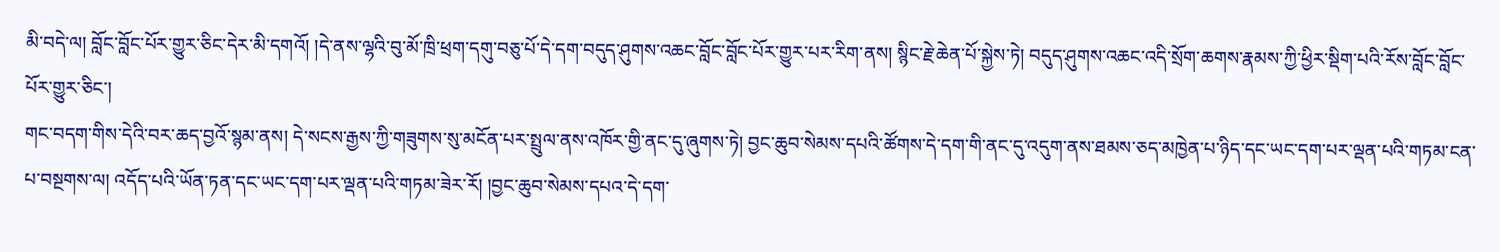མི་བདེ་ལ། བློང་བློང་པོར་གྱུར་ཅིང་དེར་མི་དགའོ། །དེ་ནས་ལྷའི་བུ་མོ་ཁྲི་ཕྲག་དགུ་བཅུ་པོ་དེ་དག་བདུད་ཤུགས་འཆང་བློང་བློང་པོར་གྱུར་པར་རིག་ནས། སྙིང་རྗེ་ཆེན་པོ་སྐྱེས་ཏེ། བདུད་ཤུགས་འཆང་འདི་སྲོག་ཆགས་རྣམས་ཀྱི་ཕྱིར་སྡིག་པའི་རོས་བློང་བློང་པོར་གྱུར་ཅིང་།
གང་བདག་གིས་དེའི་བར་ཆད་བྱའོ་སྙམ་ནས། དེ་སངས་རྒྱས་ཀྱི་གཟུགས་སུ་མངོན་པར་སྤྲུལ་ནས་འཁོར་གྱི་ནང་དུ་ཞུགས་ཏེ། བྱང་ཆུབ་སེམས་དཔའི་ཚོགས་དེ་དག་གི་ནང་དུ་འདུག་ནས་ཐམས་ཅད་མཁྱེན་པ་ཉིད་དང་ཡང་དག་པར་ལྡན་པའི་གཏམ་ངན་པ་བསྔགས་ལ། འདོད་པའི་ཡོན་ཏན་དང་ཡང་དག་པར་ལྡན་པའི་གཏམ་ཟེར་རོ། །བྱང་ཆུབ་སེམས་དཔའ་དེ་དག་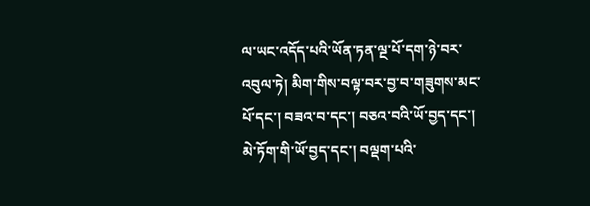ལ་ཡང་འདོད་པའི་ཡོན་ཏན་ལྔ་པོ་དག་ཉེ་བར་འབུལ་ཏེ། མིག་གིས་བལྟ་བར་བྱ་བ་གཟུགས་མང་པོ་དང་། བཟའ་བ་དང་། བཅའ་བའི་ཡོ་བྱད་དང་། མེ་ཏོག་གི་ཡོ་བྱད་དང་། བལྡག་པའི་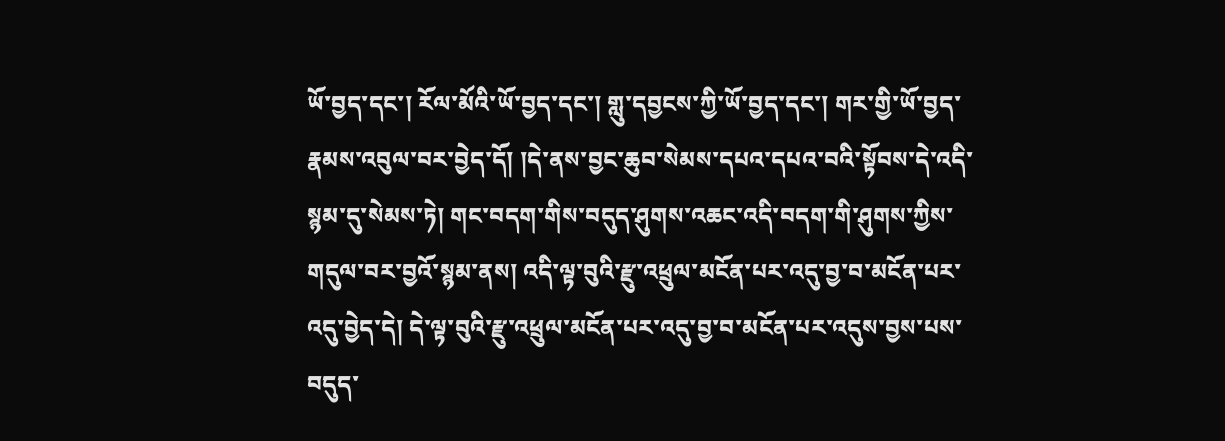ཡོ་བྱད་དང་། རོལ་མོའི་ཡོ་བྱད་དང་། གླུ་དབྱངས་ཀྱི་ཡོ་བྱད་དང་། གར་གྱི་ཡོ་བྱད་རྣམས་འབུལ་བར་བྱེད་དོ། །དེ་ནས་བྱང་ཆུབ་སེམས་དཔའ་དཔའ་བའི་སྟོབས་དེ་འདི་སྙམ་དུ་སེམས་ཏེ། གང་བདག་གིས་བདུད་ཤུགས་འཆང་འདི་བདག་གི་ཤུགས་ཀྱིས་གདུལ་བར་བྱའོ་སྙམ་ནས། འདི་ལྟ་བུའི་རྫུ་འཕྲུལ་མངོན་པར་འདུ་བྱ་བ་མངོན་པར་འདུ་བྱེད་དེ། དེ་ལྟ་བུའི་རྫུ་འཕྲུལ་མངོན་པར་འདུ་བྱ་བ་མངོན་པར་འདུས་བྱས་པས་བདུད་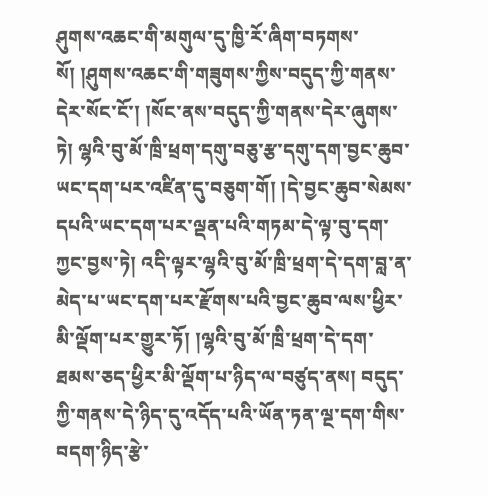ཤུགས་འཆང་གི་མགུལ་དུ་ཁྱི་རོ་ཞིག་བཏགས་སོ། །ཤུགས་འཆང་གི་གཟུགས་ཀྱིས་བདུད་ཀྱི་གནས་དེར་སོང་ངོ་། །སོང་ནས་བདུད་ཀྱི་གནས་དེར་ཞུགས་ཏེ། ལྷའི་བུ་མོ་ཁྲི་ཕྲག་དགུ་བཅུ་རྩ་དགུ་དག་བྱང་ཆུབ་ཡང་དག་པར་འཛིན་དུ་བཅུག་གོ། །དེ་བྱང་ཆུབ་སེམས་དཔའི་ཡང་དག་པར་ལྡན་པའི་གཏམ་དེ་ལྟ་བུ་དག་ཀྱང་བྱས་ཏེ། འདི་ལྟར་ལྷའི་བུ་མོ་ཁྲི་ཕྲག་དེ་དག་བླ་ན་མེད་པ་ཡང་དག་པར་རྫོགས་པའི་བྱང་ཆུབ་ལས་ཕྱིར་མི་ལྡོག་པར་གྱུར་ཏོ། །ལྷའི་བུ་མོ་ཁྲི་ཕྲག་དེ་དག་ཐམས་ཅད་ཕྱིར་མི་ལྡོག་པ་ཉིད་ལ་བཙུད་ནས། བདུད་ཀྱི་གནས་དེ་ཉིད་དུ་འདོད་པའི་ཡོན་ཏན་ལྔ་དག་གིས་བདག་ཉིད་རྩེ་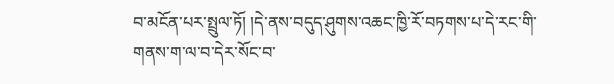བ་མངོན་པར་སྤྲུལ་ཏོ། །དེ་ནས་བདུད་ཤུགས་འཆང་ཁྱི་རོ་བཏགས་པ་དེ་རང་གི་གནས་ག་ལ་བ་དེར་སོང་བ་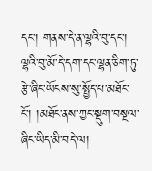དང་། གནས་དེ་ན་ལྷའི་བུ་དང་། ལྷའི་བུ་མོ་དེ་དག་དང་ལྷན་ཅིག་ཏུ་རྩེ་ཞིང་ཡོངས་སུ་སྤྱོད་པ་མཐོང་ངོ་། །མཐོང་ནས་ཀྱང་སྡུག་བསྔལ་ཞིང་ཡིད་མི་བདེ་ལ།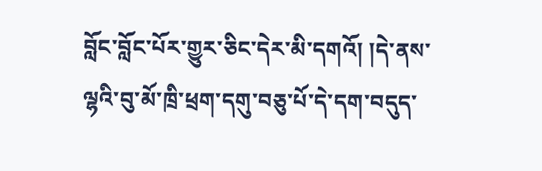བློང་བློང་པོར་གྱུར་ཅིང་དེར་མི་དགའོ། །དེ་ནས་ལྷའི་བུ་མོ་ཁྲི་ཕྲག་དགུ་བཅུ་པོ་དེ་དག་བདུད་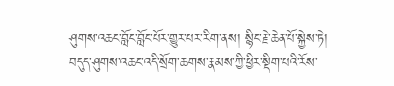ཤུགས་འཆང་བློང་བློང་པོར་གྱུར་པར་རིག་ནས། སྙིང་རྗེ་ཆེན་པོ་སྐྱེས་ཏེ། བདུད་ཤུགས་འཆང་འདི་སྲོག་ཆགས་རྣམས་ཀྱི་ཕྱིར་སྡིག་པའི་རོས་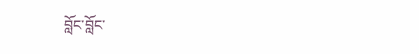བློང་བློང་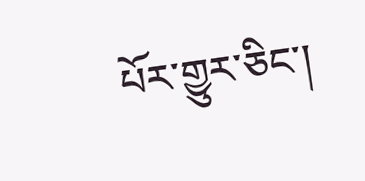པོར་གྱུར་ཅིང་།